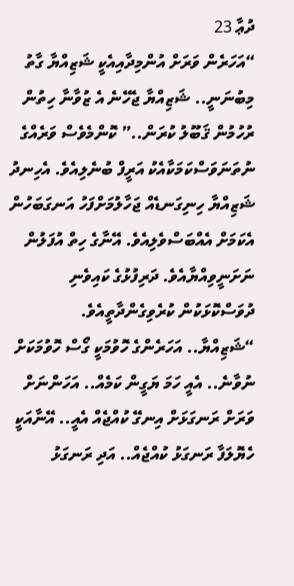ދުޢާ 23
“އަހަރެން ވަރަށް އުންމިދާއިއެކީ ޝަޒިއްޔާ ގާތު މިބުނަނީ.. ޝަޒިއްޔާ ޖެހޭނެ އެ ޒުވާނާ ހިތުން ރުހުމުން ޤަބޫލު ކުރަން..” ކޮންމެވެސް ވަރެއްގެ ނުތަނަވަސްކަމަކާއެކު އަރީފް ބުނެލިއެވެ. އެހިނދު ޝަޒިއްޔާ ހިނިގަނޑެއް ޖަހާލުމަށްފަހު އަނގަބަހުން އެކަމަށް އެއްބަސްވެލިއެވެ. އޭނާގެ ހިތް އުފަލުން ނަށަނީވިއްޔާއެވެ. ދަރިފުޅުގެ ކައިވެނި ދުވަސްކޮޅަކުން ކުރެވިގެންދާތީއެވެ.
“ޝަޒިއްޔާ.. އަހަރެންގެ ހޮވުމަކީ ގޯސް ހޮވުމަކަށް ނުވާނެ.. އެއީ ހަމަ ޔަގީން ކަމެއް.. އަހަންނަށް ވަރަށް ރަނގަޅަށް އިނގޭ ކުއްޖެއް އެއީ.. އޭނާއަކީ ހެޔޮލަފާ ރަނގަޅު ކުއްޖެއް.. އަދި ރަނގަޅު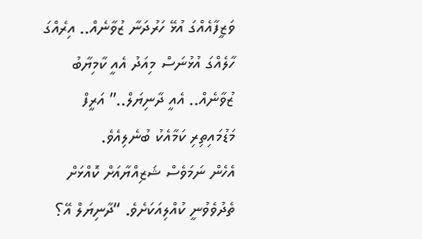ވަޒީފާއެއްގަ އުޅޭ ހަރުދަނާ ޒުވާނެއް.. އިރެއްގަ ހާލެއްގަ އުޅުނަސް މިއަދު އެއީ ކާމިޔާބު ޒުވާނެއް.. އެއީ ދާނިޔަލް..” އަރީފް މަޑުމައިތިރި ކަމާއެކު ބުނެލިއެވެ.
އެހެން ނަމަވެސް ޝަޒިއްޔާއަށް ކޮއްޅަށް ތެދުވެވުނީ ކުއްލިއަކަށެވެ. “ދާނިޔަލް އޭ؟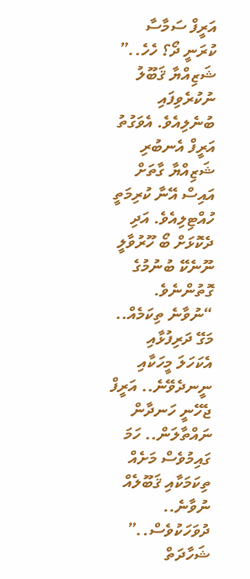އަރީފް ސަމާސާ ކުރަނީ ދޯ؟ ހެހެ..” ޝަޒިއްޔާ ޤަބޫލު ނުކުރެވިފައި ބުނެލިއެވެ. އެވަގުތު އަރީފް އެނބުރި ޝަޒިއްޔާ ގާތަށް އައިސް އޭނާ ކުރިމަތީ ހުއްޓިލިއެވެ. އަދި ދެކޮޅަށް ބޯ ހޫރުވާލީ ނޫނެކޭ ބުނުމުގެ ގޮތުންނެވެ. “ނުވާނެ ތިކަމެއް.. މަގޭ ދަރިފުޅާއި އެކަހަލަ މީހަކާއި ނީނދެވޭނެ.. އަރީފް ޖެހޭނީ ހަނދާން ނައްތާލަން.. ހަމަ ގައިމުވެސް މަށެއް ތިކަމަކާއި ޤަބޫލެއް ނުވާނެ.. ދުވަހަކުވެސް..” ޝަހާދަތް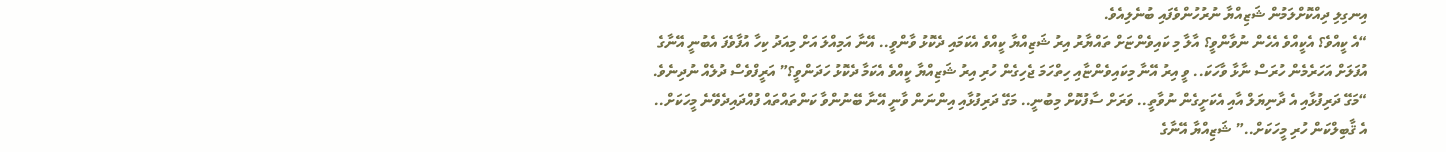އިނގިލި ދިއްކޮށްލަމުން ޝަޒިއްޔާ ނުރުހުންވެފައި ބުނެލިއެވެ.
“އެ ކީއްވެ؟ އެކީއްވެ އެހެން ނުވާންވީ؟ އާލާ މި ކައިވެންޏަށް ތައްޔާރު އިރު ޝަޒިއްޔާ ކީއްވެ އެކަމައި ދެކޮޅު ވާންވީ.. އޭނާ އަމިއްލަ އަށް މިއަދު ކިހާ އުފާވެފަ އެބުނީ އޭނާގެ އުފަލަށް އަހަރެމެން ހުރަސް ނާޅާ ވާހަކަ.. ވީ އިރު އޭނާ މިކައިވެންޏާއި ހިތްހަމަ ޖެހިގެން ހުރި އިރު ޝަޒިއްޔާ ކީއްވެ އެކަމާ ދެކޮޅު ހަދަންވީ؟” އަރީފްވެސް ދުލެއް ނުދިނެވެ.
“މަގޭ ދަރިފުޅާއި އެ ދާނިޔަލް އާއި އެކަށީގެން ނުވާތީ.. ވަރަށް ސާފުކޮށް މިބުނީ.. މަގޭ ދަރިފުޅާއި އިންނަން ވާނީ އޭނާ ބޭނުންވާ ކަންތައްތައް ފުއްދައިދެވޭނެ މީހަކަށް.. އެ ޤާބިލްކަން ހުރި މީހަކަށް..” ޝަޒިއްޔާ އޭނާގެ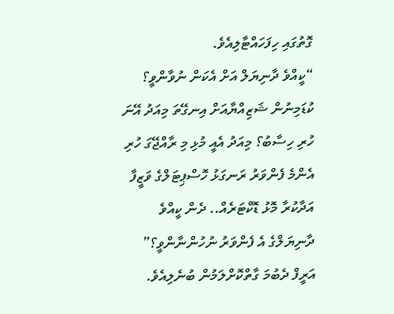ގޮތުގައި ހިފަހައްޓާލިއެވެ.
“ކީއްވެ ދާނިޔަލް އަށް އެކަން ނުވާންވީ؟ ކުޑަމިނުން ޝަޒިއްޔާއަށް އިނގޭތަ މިއަދު އޭނަ ހުރި ހިސާބު؟ މިއަދު އެއީ މުޅި މި ރާއްޖޭގަ ހުރި އެންމެ ފެންވަރު ރަނގަޅު ހޮސްޕިޓަލްގެ ވަޒީފާ އަދާކުރާ މޮޅު ޑޮކްޓަރެއް.. ދެން ކީއްވެ ދާނިޔަލްގެ އެ ފެންވަރު ނުހުންނާންވީ؟” އަރީފް ދެބުމަ ގާތްކޮށްލަމުން ބުނެލިއެވެ.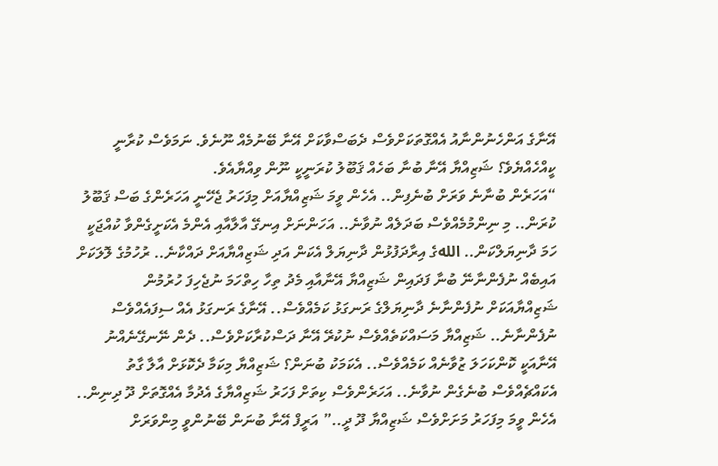އޭނާގެ އަންހެނުންނާއު އެއްގޮތަކަށްވެސް ދެބަސްވާކަށް އޭނާ ބޭނުމެއް ނޫނެވެ. ނަމަވެސް ކުރާނީ ކީއްހެއްޔެވެ؟ ޝަޒިއްޔާ އޭނާ ބުނާ ބަހެއް ޤަބޫލު ކުރަނީކީ ނޫން ވިއްޔާއެވެ.
“އަހަރެން ބުނާނެ ވަރަށް ބުނެފިން.. އެހެން ވީމަ ޝަޒިއްޔާއަށް މިފަހަރު ޖެހޭނީ އަހަރެންގެ ބަސް ޤަބޫލު ކުރަން.. މި ނިންމުމެއްވެސް ބަދަލެއް ނުވާނެ.. އަހަންނަށް އިނގޭ އާލާއާއި އެންމެ އެކަށީގެންވާ ކުއްޖަކީ ހަމަ ދާނިޔަލްކަން.. اللهގެ އިރާދަފުޅުން ދާނިޔަލް އެކަން އަދި ޝަޒިއްޔާއަށް ދައްކާނެ.. ރުހުމުގެ ލޮލަކަށް އައިބެއް ނުފެންނާނޭ ބުނާ ފަދައިން ޝަޒިއްޔާ އޭނާއާއި މެދު ތިހާ ހިތްހަމަ ނުޖެހިފަ ހުރުމުން ޝަޒިއްޔާއަކަށް ނުފެންނާނެ ދާނިޔަލްގެ ރަނގަޅު ކަމެއްވެސް.. އޭނާގެ ރަނގަޅު އެއް ސިފައެއްވެސް ނުފެންނާނެ.. ޝަޒިއްޔާ މަސައްކަތެއްވެސް ނުކުރޭ އޭނާ ދަސްކުރާކަށްވެސް.. ދެން ނޭނގޭނެއްނު އޭނާއަކީ ކޮންކަހަލަ ޒުވާނެއް ކަމެއްވެސް.. އެކަމަކު ބުނަން؟ ޝަޒިއްޔާ މިކަމާ ދެކޮޅަށް އާލާ ގާތު އެކައްޗެއްވެސް ބުނެގެން ނުވާނެ.. އަހަރެންވެސް ކިތަށް ފަހަރު ޝަޒިއްޔާގެ އެދުމާ އެއްގޮތަށް ދޫ ދިނިން.. އެހެން ވީމަ މިފަހަރު މަށަށްވެސް ޝަޒިއްޔާ ދޫ ދީ..” އަރީފް އޭނާ ބުނަން ބޭނުންވީ މިންވަރަށް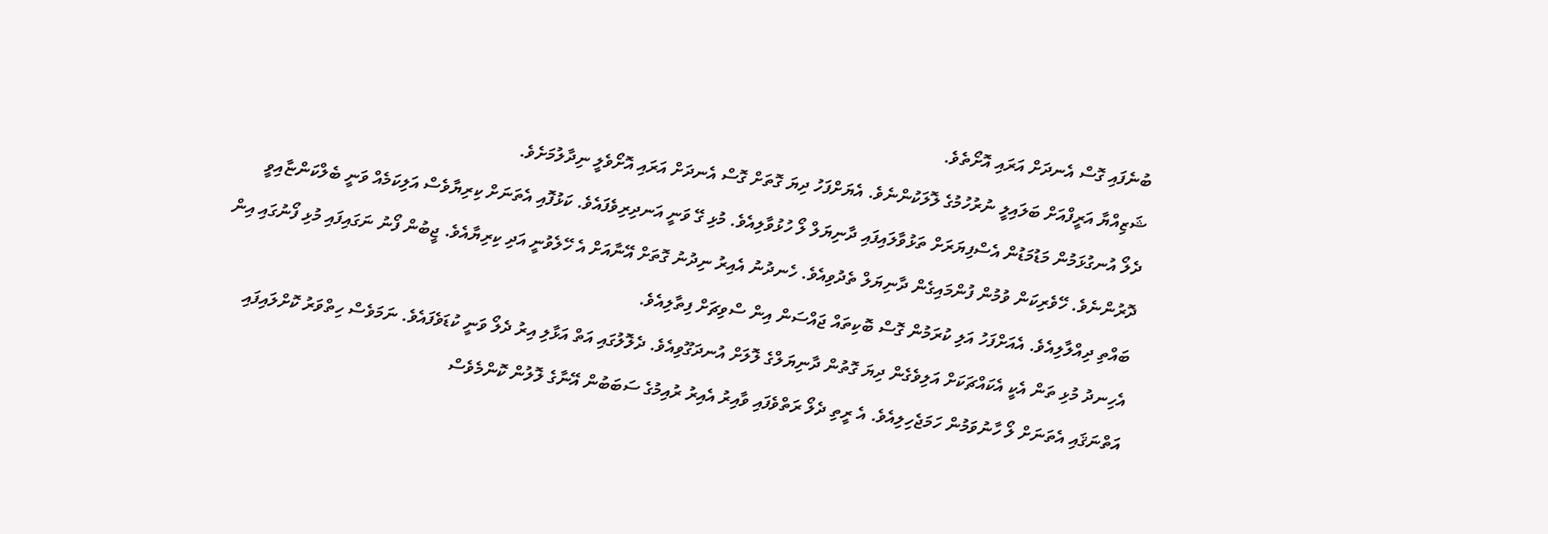ބުނެފައި ގޮސް އެނދަށް އަރައި އޮށޯތެވެ.
ޝަޒިއްޔާ އަރީފްއަށް ބަލައިލީ ނުރުހުމުގެ ލޮލަކުންނެވެ. އެޔަށްފަހު ދިޔަ ގޮތަށް ގޮސް އެނދަށް އަރައި އޮށޯވެލީ ނިދާލުމަށެވެ.
ދެލޯ އުނގުޅަމުން މަޑުމަޑުން އެސްފިޔަރަށް ތަޅުވާލައިފައި ދާނިޔަލް ލޯ ހުޅުވާލިއެވެ. މުޅި ގޭ ވަނީ އަނދިރިވެފައެވެ. ކަޅުފޮއި އެތަނަށް ކިރިޔާވެސް އަލިކަމެއް ވަނީ ބެލްކަންޏާއިވީ ދޮރުންނެވެ. ހޭވެރިކަން ވުމުން ފުންމައިގެން ދާނިޔަލް ތެދުވިއެވެ. ހެނދުނު އެއިރު ނިދުނު ގޮތަށް އޭނާއަށް އެ ހޭލެވުނީ އަދި ކިރިޔާއެވެ. ޖީބުން ފޯނު ނަގައިފައި މުޅި ފޯނުގައި އިން ބައްތި ދިއްލާލިއެވެ. އެއަށްފަހު އަލި ކުރަމުން ގޮސް ބޮކިތައް ޖައްސަން އިން ސްވިޗަށް ފިތާލިއެވެ.
އެހިނދު މުޅި ތަން އެކީ އެކައްޗަކަށް އަލިވެގެން ދިޔަ ގޮތުން ދާނިޔަލްގެ ލޮލަށް އުނދަގޫވިއެވެ. ދެލޮލުގައި އަތް އަޅާލި އިރު ދެލޯ ވަނީ ކުޑަވެފައެވެ. ނަމަވެސް ހިތްވަރު ކޮށްލައިފައި އަތްނަޤައި އެތަނަށް ލޯ ހާނުވަމުން ހަމަޖެހިލިއެވެ. އެ ރީތި ދެލޯ ރަތްވެފައި ވާއިރު އެއިރު ރުއިމުގެ ސަބަބުން އޭނާގެ ލޮލުން ކޮންމެވެސް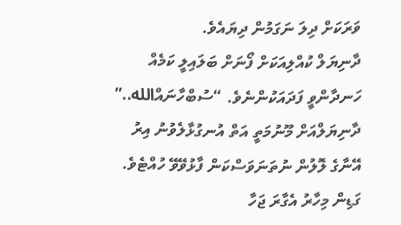ވަރަކަށް ދިލަ ނަގަމުން ދިޔައެވެ.
ދާނިޔަލް ކުއްލިއަކަށް ފޯނަށް ބަލައިލީ ކަމެއް ހަނދާންވީ ފަދައަކުންނެވެ. “ސުބްހާނައްالله..” ދާނިޔަލްއަށް މޫނުމަތީ އަތް އުނގުޅާލެވުނު އިރު އޭނާގެ ލޮލުން ނުތަނަވަސްކަން ފާޅުވޭވޭ ހުއްޓެވެ. ގަޑިން މިހާރު އެގާރަ ޖަހާ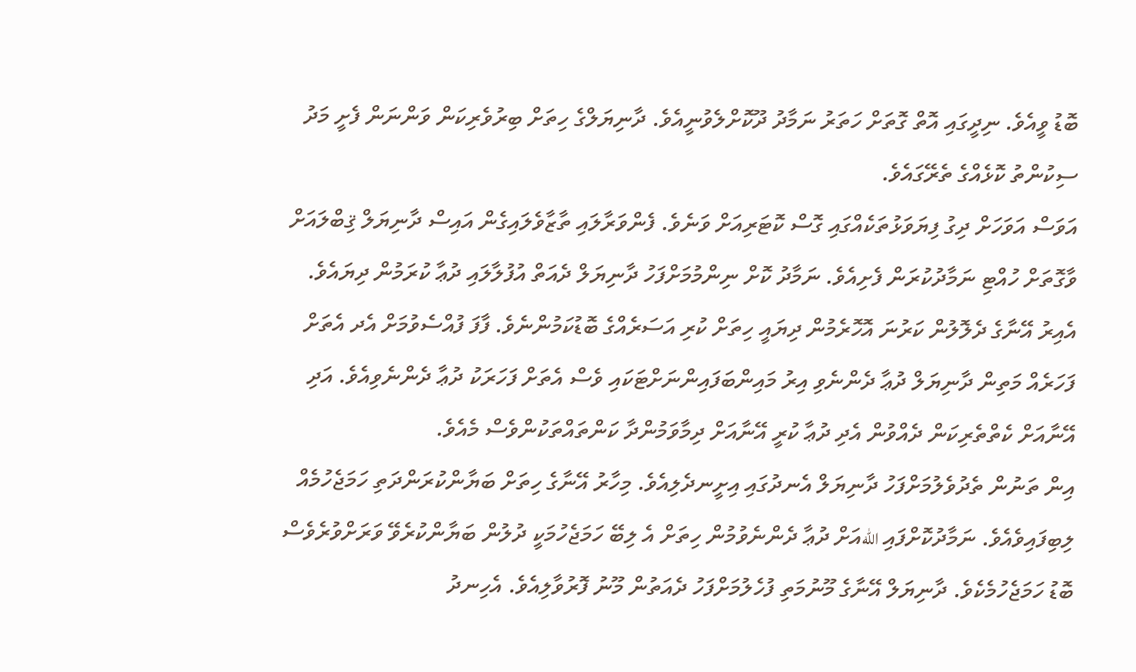ބޮޑު ވީއެވެ. ނިދީގައި އޮތް ގޮތަށް ހަތަރު ނަމާދު ދޫކޮށްލެވުނީއެވެ. ދާނިޔަލްގެ ހިތަށް ބިރުވެރިކަން ވަންނަން ފެށީ މަދު ސިކުންތު ކޮޅެއްގެ ތެރޭގައެވެ.
އަވަސް އަވަހަށް ދިގު ފިޔަވަޅުތަކެއްގައި ގޮސް ކޮޓަރިއަށް ވަނެވެ. ފެންވަރާލައި ތާޒާވެލައިގެން އައިސް ދާނިޔަލް ޤިބްލައަށް ވާގޮތަށް ހުއްޓި ނަމާދުކުރަން ފެށިއެވެ. ނަމާދު ކޮށް ނިންމުމަށްފަހު ދާނިޔަލް ދެއަތް އުފުލާލައި ދުޢާ ކުރަމުން ދިޔައެވެ. އެއިރު އޭނާގެ ދެލޮލުން ކަރުނަ އޮހޮރެމުން ދިޔައީ ހިތަށް ކުރި އަސަރެއްގެ ބޮޑުކަމުންނެވެ. ފާފަ ފުއްސެވުމަށް އެދ އެތަށް ފަހަރެއް މަތިން ދާނިޔަލް ދުޢާ ދެންނެވި އިރު މައިންބަފައިންނަށްޓަކައި ވެސް އެތަށް ފަހަރަކު ދުޢާ ދެންނެވިއެވެ. އަދި އޭނާއަށް ކެތްތެރިކަން ދެއްވުން އެދި ދުޢާ ކުރީ އޭނާއަށް ދިމާވަމުންދާ ކަންތައްތަކުންވެސް މެއެވެ.
އިން ތަނުން ތެދުވެލުމަށްފަހު ދާނިޔަލް އެނދުގައި އިށީނދެލިއެވެ. މިހާރު އޭނާގެ ހިތަށް ބަޔާންކުރަންދަތި ހަމަޖެހުމެއް ލިބިފައިވެއެވެ. ނަމާދުކޮށްފައި اللهއަށް ދުޢާ ދެންނެވުމުން ހިތަށް އެ ލިބޭ ހަމަޖެހުމަކީ ދުލުން ބަޔާންކުރެވޭ ވަރަށްވުރެވެސް ބޮޑު ހަމަޖެހުމެކެވެ. ދާނިޔަލް އޭނާގެ މޫނުމަތި ފުހެލުމަށްފަހު ދެއަތުން މޫނު ފޮރުވާލިއެވެ. އެހިނދު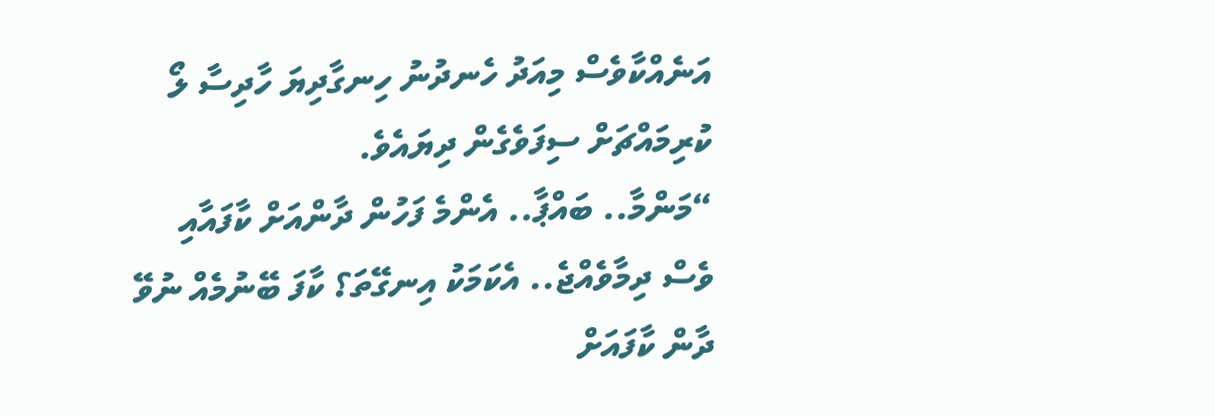އަނެއްކާވެސް މިއަދު ހެނދުނު ހިނގާދިޔަ ހާދިސާ ލޯ ކުރިމައްޗަށް ސިފަވެގެން ދިޔައެވެ.
“މަންމާ.. ބައްޕާ.. އެންމެ ފަހުން ދާންއަށް ކާފައާއި ވެސް ދިމާވެއްޖެ.. އެކަމަކު އިނގޭތަ؟ ކާފަ ބޭނުމެއް ނުވޭ ދާން ކާފައަށް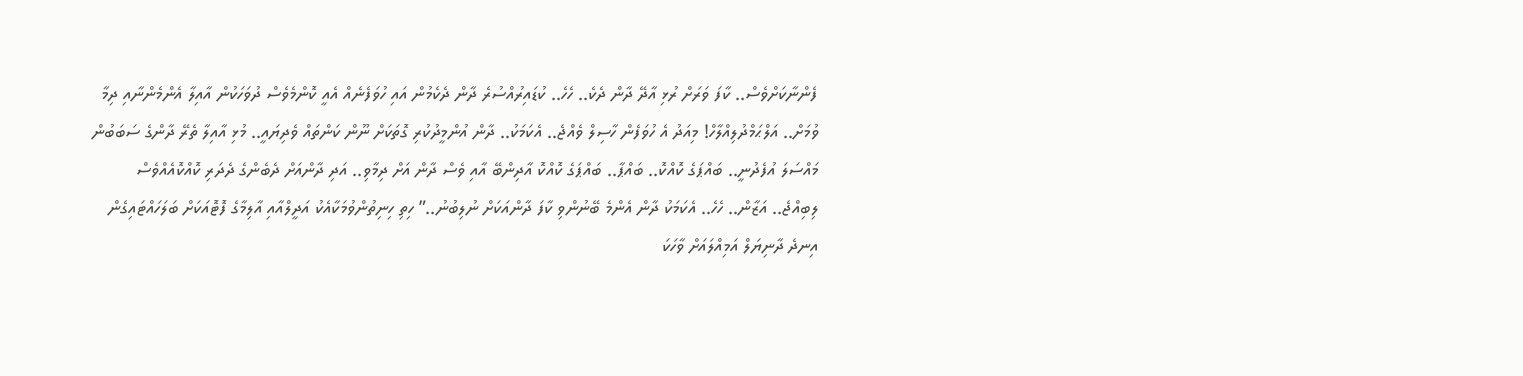ފެންނާކަށްވެސް.. ކާފަ ވަރަށް ރުޅި އާދޭ ދާން ދެކެ.. ހެހެ.. ކުޑައިރުއްސުރެ ދާން ދެކެމުން އައި ހުވަފެނެއް އެއީ ކޮންމެވެސް ދުވަހަކުން އާއިލާ އެންމެންނާއި ދިމާ ވުމަށް.. އަލްޙަމްދުލިއްލާހް! މިއަދު އެ ހުވަފެން ހާސިލް ވެއްޖެ.. އެކަމަކު.. ދާން އުންމީދުކުރި ގޮތަކަށް ނޫން ކަންތައް ވެދިޔައީ.. މުޅި އާއިލާ ތެރޭ ދާންގެ ސަބަބުން މައްސަލަ އުފެދުނީ.. ބައްޕަގެ ކޮއްކޮ.. ބައްޕާ.. ބައްޕަގެ ކޮއްކޮ އާދިންބޭ އާއި ވެސް ދާން އަށް ދިމާވި.. އަދި ދާންއަށް ދެބެންގެ ދެދަރި ކޮއްކޮއެއްވެސް ލިބިއްޖެ.. އަޒާން.. ހެހެ.. އެކަމަކު ދާން އެންމެ ބޭނުންވި ކާފަ ދާންއަކަށް ނުލިބުނު..” ހިތި ހިނިތުންވުމަކާއެކު އަދީލްއާއި އާލިމާގެ ފޮޓޮއަކަށް ބަލަހައްޓައިގެން އިނދެ ދާނިޔަލް އަމިއްލައަށް ވާހަކަ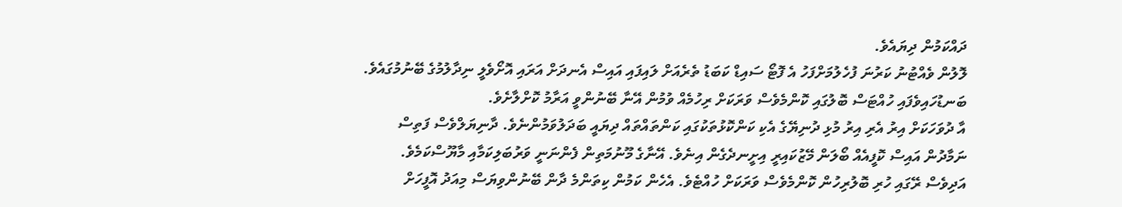ދައްކަމުން ދިޔައެވެ.
ލޮލުން ވެއްޓުނު ކަރުނަ ފުހެލުމަށްފަހު އެ ފޮޓޯ ސައިޑް ކަބަޑު ތެރެއަށް ލައިފައި އައިސް އެނދަށް އަރައި އޮށޯވެލީ ނިދާލުމުގެ ބޭނުމުގައެވެ. ބަނޑުހައިވެފައި ހުއްޓަސް ބޮލުގައި ކޮންމެވެސް ވަރަކަށް ރިހުމެއް ވުމުން އޭނާ ބޭނުންވީ އަރާމު ކޮށްލާށެވެ.
އާ ދުވަހަކަށް އިރު އެރި އިރު މުޅި ދުނިޔޭގެ އެކި ކަންކޮޅުތަކުގައި ކަންތައްތައް ދިޔައީ ބަދަލުވަމުންނެވެ. ދާނިޔަލްވެސް ފަތިސް ނަމާދުން އައިސް ކޮފީއެއް ބޯލަން މޭޒުކައިރީ އިށީނދެގެން އިނެވެ. އޭނާގެ މޫނުމަތިން ފެންނަނީ ވަރުބަލިކަމާއި މާޔޫސްކަމެވެ. އަދިވެސް ރޭގައި ހުރި ބޮލުރިހުން ކޮންމެވެސް ވަރަކަށް ހުއްޓެވެ. އެހެން ކަމުން ކިތަންމެ ދާން ބޭނުންވިޔަސް މިއަދު އޮފީހަށް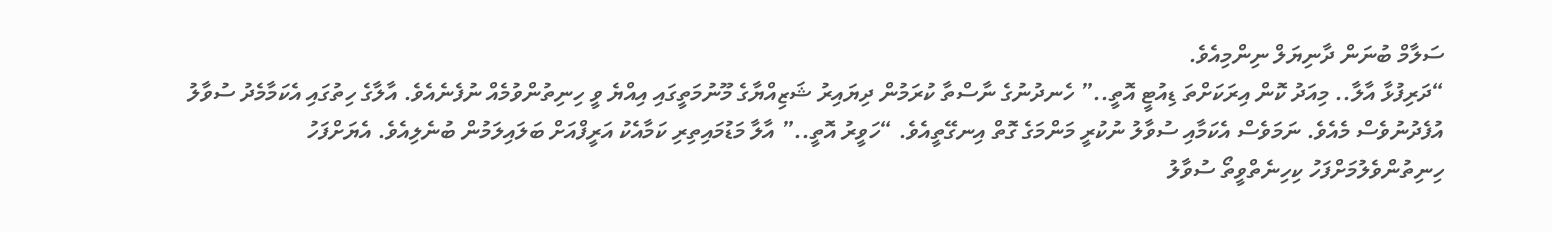ސަލާމް ބުނަން ދާނިޔަލް ނިންމިއެވެ.
“ދަރިފުޅާ އާލާ.. މިއަދު ކޮން އިރަކަށްތަ ޑިއުޓީ އޮތީ..” ހެނދުނުގެ ނާސްތާ ކުރަމުން ދިޔައިރު ޝަޒިއްޔާގެ މޫނުމަތީގައި އިއްޔެ ވީ ހިނިތުންވުމެއް ނުފެނެއެވެ. އާލާގެ ހިތުގައި އެކަމާމެދު ސުވާލު އުފެދުނުވެސް މެއެވެ. ނަމަވެސް އެކަމާއި ސުވާލު ނުކުރީ މަންމަގެ ގޮތް އިނގޭތީއެވެ. “ހަވީރު އޮތީ..” އާލާ މަޑުމައިތިރި ކަމާއެކު އަރީފްއަށް ބަލައިލަމުން ބުނެލިއެވެ. އެޔަށްފަހު ހިނިތުންވެލުމަށްފަހު ކިހިނެތްވީތޯ ސުވާލު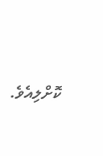ކޮށްލިއެވެ.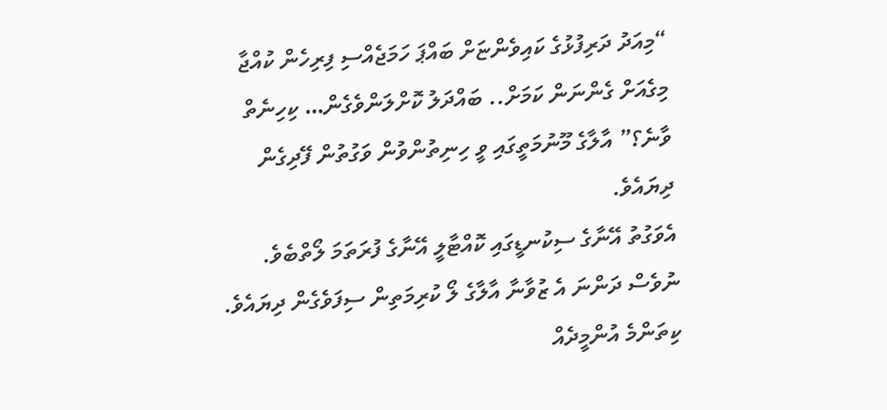“މިއަދު ދަރިފުޅުގެ ކައިވެންޏަށް ބައްޕަ ހަމަޖެއްސި ފިރިހެން ކުއްޖާ މިގެއަށް ގެންނަން ކަމަށް.. ބައްދަލު ކޮށްލަންވެގެން… ކިހިނެތް ވާނެ؟” އާލާގެ މޫނުމަތީގައި ވީ ހިނިތުންވުން ވަގުތުން ފޭދިގެން ދިޔައެވެ.
އެވަގުތު އޭނާގެ ސިކުނޑީގައި ކޮއްޓާލީ އޭނާގެ ފުރަތަމަ ލޯތްބެވެ. ނުވެސް ދަންނަ އެ ޒުވާނާ އާލާގެ ލޯ ކުރިމަތިން ސިފަވެގެން ދިޔައެވެ. ކިތަންމެ އުންމީދެއް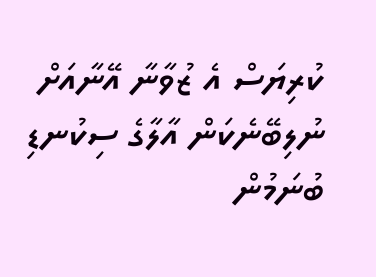ކުރިޔަސް އެ ޒުވާނާ އޭނާއަށް ނުލިބޭނެކަން އާލާގެ ސިކުނޑި ބުނަމުން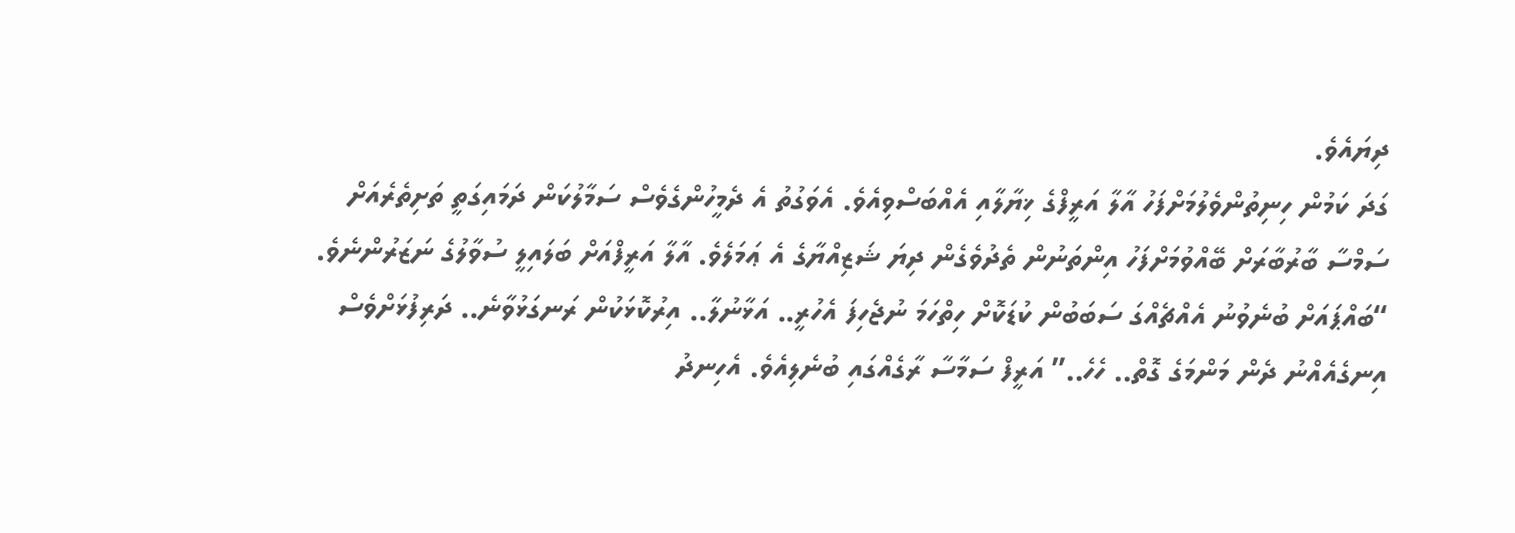ދިޔައެވެ.
ގަދަ ކަމުން ހިނިތުންވެލުމަށްފަހު އާލާ އަރީފްގެ ޚިޔާލާއި އެއްބަސްވިއެވެ. އެވަގުތު އެ ދެމީހުންގެވެސް ސަމާލުކަން ދަމައިގަތީ ތަށިތެރެއަށް ސަމްސާ ބާރުބާރަށް ބޭއްވުމަށްފަހު އިންތަނުން ތެދުވެގެން ދިޔަ ޝަޒިއްޔާގެ އެ ޢަމަލެވެ. އާލާ އަރީފްއަށް ބަލައިލީ ސުވާލުގެ ނަޒަރުންނެވެ. “ބައްޕައަށް ބުނެވުނު އެއްޗެއްގަ ސަބަބުން ކުޑަކޮށް ހިތްހަމަ ނުޖެހިފަ އެހުރީ.. އަޅާނުލާ.. އިރުކޮޅަކުން ރަނގަޅުވާނެ.. ދަރިފުޅަށްވެސް އިނގެއެއްނު ދެން މަންމަގެ ގޮތް.. ހެހެ..” އަރީފް ސަމާސާ ރާގެއްގައި ބުނެލިއެވެ. އެހިނދު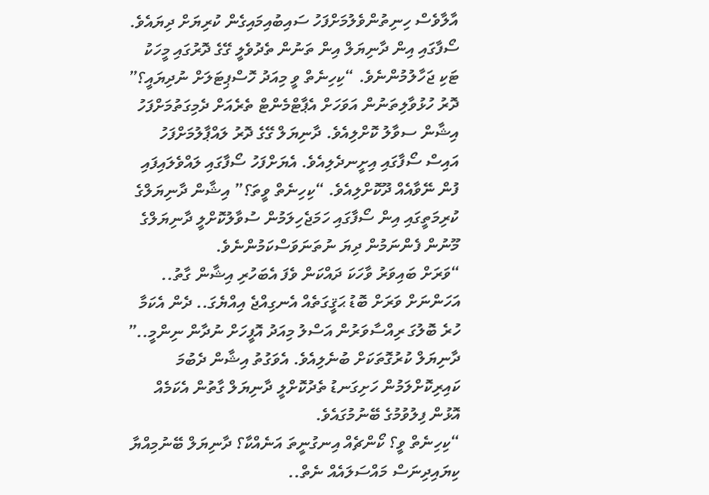އާލާވެސް ހިނިތުންވެލުމަށްފަހު ސައިބުއިމައިގެން ކުރިޔަށް ދިޔައެވެ.
ސޯފާގައި އިން ދާނިޔަލް އިން ތަނުން ތެދުވެލީ ގޭގެ ދޮރުގައި މީހަކު ޓަކި ޖަހާލުމުންނެވެ. “ކިހިނެތް ވީ މިއަދު ހޮސްޕިޓަލަށް ނުދިޔައީ؟” ދޮރު ހުޅުވާލިތަނުން އަވަހަށް އެޕާޓްމެންޓް ތެރެއަށް ދެމިގަތުމަށްފަހު އިޝާން ސވާލު ކޮށްލިއެވެ. ދާނިޔަލް ގޭގެ ދޮރު ލައްޕާލުމަށްފަހު އައިސް ސޯފާގައި އިށީނދެލިއެވެ. އެޔަށްފަހު ސޯފާގައި ލައްވެލައިފައި ފުން ނޭވާއެއް ދޫކޮށްލިއެވެ. “ކިހިނެތް ވީތަ؟” އިޝާން ދާނިޔަލްގެ ކުރިމަތީގައި އިން ސޯފާގައި ހަމަޖެހިލަމުން ސުވާލުކޮށްލީ ދާނިޔަލްގެ މޫނުން ފެންނަމުން ދިޔަ ނުތަނަވަސްކަމުންނެވެ.
“ވަރަށް ބައިވަރު ވާހަކަ ދައްކަން ވެފަ އެބަހުރި އިޝާން ގާތު.. އަހަންނަށް ވަރަށް ބޮޑު ޙަޤީގަތެއް އެނގިއްޖެ އިއްޔެގަ.. ދެން އެކަމާ ހުރެ ބޮލުގަ ރިއްސާވަރުން އަސްލު މިއަދު އޮފީހަށް ނުދާން ނިންމީ..” ދާނިޔަލް ކުރުގޮތަކަށް ބުނެލިއެވެ. އެވަގުތު އިޝާން ދެބުމަ ކައިރިކޮށްލަމުން ހަށިގަނޑު ތެދުކޮށްލީ ދާނިޔަލް ގާތުން އެކަމެއް އޮޅުން ފިލުވުމުގެ ބޭނުމުގައެވެ.
“ކިހިނެތް ވީ؟ ކޯންޗެއް އިނގުނީތަ އަނެއްކާ؟ ދާނިޔަލް ބޭނުމިއްޔާ ކިޔައިދިނަސް މައްސަލައެއް ނެތް..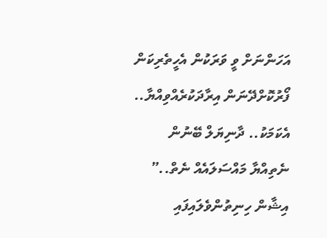އަހަންނަށް ވީ ވަރަކުން އެހީތެރިކަން ފޯރުކޮށްދޭނަން އިރާދަކުރެއްވިއްޔާ.. އެކަމަކު.. ދާނިޔަލް ބޭނުން ނެތިއްޔާ މައްސަލައެއް ނެތް..” އިޝާން ހިނިތުންވެލައިފައި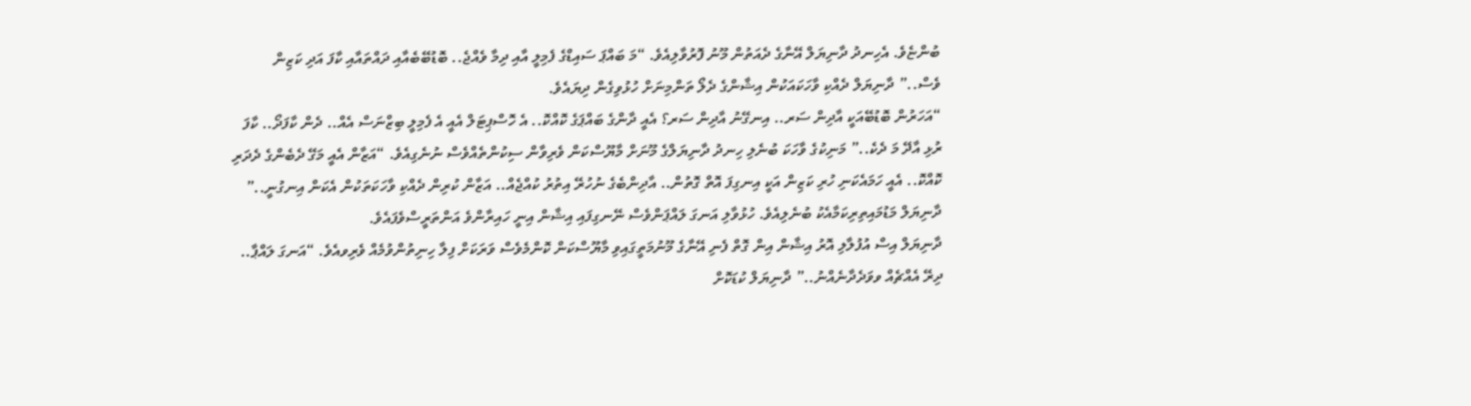ބުންޏެވެ. އެހިނދު ދާނިޔަލް އޭނާގެ ދެއަތުން މޫނު ފޮރުވާލިއެވެ. “މަ ބައްޕަ ސައިޑްގެ ފެމިލީ އާއި ދިމާ ވެއްޖެ.. ބޮޑުބޭބެއާއި ދައްތައާއި ކާފަ އަދި ކަޒިން ވެސް..” ދާނިޔަލް ދެއްކި ވާހަކައަކުން އިޝާންގެ ދެލޯ ތަންމިނަށް ހުޅުވިގެން ދިޔައެވެ.
“އަހަރުން ބޮޑުބޭއަކީ އާދިން ސަރ.. އިނގޭނު އާދިން ސަރ؟ އެއީ ދާންގެ ބައްޕަގެ ކޮއްކޮ.. އެ ހޮސްޕިޓަލް އެއީ އެ ފެމިލީ ބިޒްނަސް އެއް.. ދެން ކާފަދޯ.. ކާފަ ރުޅި އާދޭ މަ ދެކެ..” މަނިކުގެ ވާހަކަ ބުނެލި ހިނދު ދާނިޔަލްގެ މޫނަށް މާޔޫސްކަން ވެރިވާން ސިކުންތެއްވެސް ނުނެގިއެވެ. “އަޒާން އެއީ މަގޭ ދެބެންގެ ދެދަރި ކޮއްކޮ.. އެއީ ހަމައެކަނި ހުރި ކަޒިން އަކީ އިނގިފަ އޮތް ގޮތުން.. އާދިންބެގެ ނުހުރޭ އިތުރު ކުއްޖެއް.. އަޒާން ކުރިން ދެއްކި ވާހަކަތަކުން އެކަން އިނގުނީ..” ދާނިޔަލް މަޑުމައިތިރިކަމާއެކު ބުނެލިއެވެ. ހުޅުވާލި އަނގަ ލައްޕަންވެސް ނޭނގިފައި އިޝާން އިނީ ހައިރާންވެ އަންތަރީސްވެފައެވެ.
ދާނިޔަލް އިސް އުފުލާލި އޮރު އިޝާން އިން ގޮތް ފެނި އޭނާގެ މޫނުމަތީގައިވި މާޔޫސްކަން ކޮންމެވެސް ވަރަކަށް ފިލާ ހިނިތުންވުމެއް ވެރިވއެވެ. “އަނގަ ލައްޕާ.. ދިރޭ އެއްޗެއް ވވަދެދާނެއްނު..” ދާނިޔަލް ކުޑަކޮށް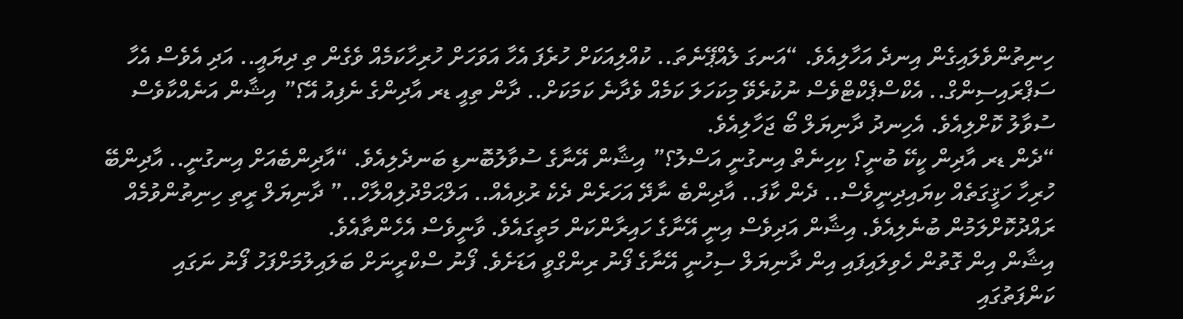ހިނިތުންވެލައިގެން އިނދެ އަހާލިއެވެ. “އަނގަ ލެއްޕޭނެތަ.. ކުއްލިއަކަށް ހުރެފަ އެހާ އަވަހަށް ހުރިހާކަމެއް ވެގެން ތި ދިޔައީ.. އަދި އެވެސް އެހާ ސަޕްރައިސިންގް.. އެކްސްޕެކްޓްވެސް ނުކުރެވޭ މިކަހަލަ ކަމެއް ވެދާނެ ކަމަކަށް.. ދާން ތިއީ ޑރ އާދިންގެ ނެފިއު އޭ؟” އިޝާން އަނެއްކާވެސް ސުވާލު ކޮށްލިއެވެ. އެހިނދު ދާނިޔަލް ބޯ ޖަހާލިއެވެ.
“ދެން ޑރ އާދިން ކީކޭ ބުނީ؟ ކިހިނެތް އިނގުނީ އަސްލު؟” އިޝާން އޭނާގެ ސުވާލުބޮނޑި ބަނދެލިއެވެ. “އާދިންބެއަށް އިނގުނީ.. އާދިންބޭ ހުރިހާ ހަޤީގަތެއް ކިޔައިދިނީވެސް.. ދެން ކާފަ.. އާދިންބެ ނާދޭ އަހަރެން ދެކެ ރުޅިއެއް.. އަލްޙަމްދުލިއްލާހް..” ދާނިޔަލް ރީތި ހިނިތުންވުމެއް ރައްދުކޮށްލަމުން ބުނެލިއެވެ. އިޝާން އަދިވެސް އިނީ އޭނާގެ ހައިރާންކަން މަތީގައެވެ. ވާނީވެސް އެހެންތާއެވެ.
އިޝާން އިން ގޮތުން ހެވިލައިފައި އިން ދާނިޔަލް ސިހުނީ އޭނާގެ ފޯނު ރިންގްވީ އަޑަށެވެ. ފޯނު ސްކްރީނަށް ބަލައިލުމަށްފަހު ފޯނު ނަގައި ކަންފަތުގައި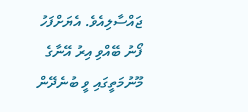ޖައްސާލިއެވެ. އެޔަށްފަހު ފޯނު ބޭއްވި އިރު އޭނާގެ މޫނުމަތީގައި ވީ ބުނެދޭން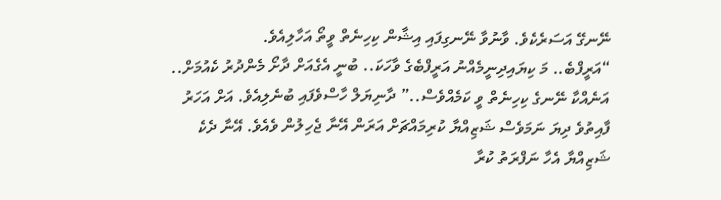ނޭނގޭ އަސަރެކެވެ. ވާނުވާ ނޭނގިފައި އިޝާން ކިހިނެތް ވީތޯ އަހާލިއެވެ.
“އަރީފްބެ.. މަ ކިޔައިދިނީމެއްނު އަރީފްބެގެ ވާހަކަ.. ބުނީ އެގެއަށް ދާށޯ މެންދުރު ކެއުމަށް.. އަނެއްކާ ނޭނގެ ކިހިނެތް ވީ ކަމެއްވެސް..” ދާނިޔަލް ހާސްވެފައި ބުނެލިއެވެ. އަށް އަހަރު ފާއިތުވެ ދިޔަ ނަމަވެސް ޝަޒިއްޔާ ކުރިމައްޗަށް އަރަން އޭނާ ޖެހިލުން ވެއެވެ. އޭނާ ދެކެ ޝަޒިއްޔާ އެހާ ނަފްރަތު ކުރާ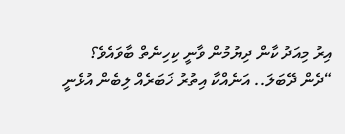އިރު މިއަދު ކާން ދިޔުމުން ވާނީ ކިހިނެތް ބާވައެވެ؟
“ދެން ދޭބަލަ.. އަނެއްކާ އިތުރު ޚަބަރެއް ލިބެން އުޅެނީ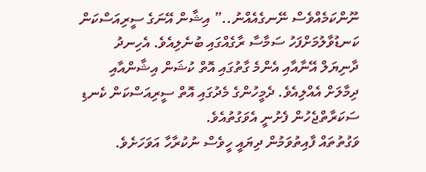ނޫންކަމެއްވެސް ނޭނގެއެއްނު..” އިޝާން އޭނަގެ ސީރިއަސްކަން ކަނޑުވާލުމަށްފަހު ސަމާސާ ރާގެއްގައި ބުނެލިއެވެ. އެހިނދު ދާނިޔަލް އޭނާއާއި އެންމެ ގާތުގައި އޮތް ކުޝަން އިޝާންއާއި ދިމާލަށް އެއްލިއެވެ. ދެމީހުންގެ މެދުގައި އޮތް ސީރިއަސްކަން ކެނޑި ސަކަރާތްޖެހުން ފެށުނީ އެވަގުތުއެވެ.
ވަގުތުތައް ފާއިތުވަމުން ދިޔައީ ހީވެސް ނުކުރާހާ އަވަހަށެވެ.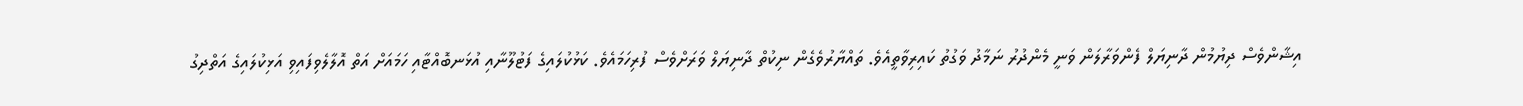އިޝާންވެސް ދިޔުމުން ދާނިޔަލް ފެންވަރާލަން ވަނީ މެންދުރު ނަމާދު ވަގުތު ކައިރިވާތީއެވެ. ތައްޔާރުވެގެން ނިކުތް ދާނިޔަލް ވަރަށްވެސް ފުރިހަމައެވެ. ކަޅުކުލައިގެ ފަޓުލޫނާއި އުޅަނބޮއްޓާއި ހަމައަށް އަތް އޮލާލެވިފައިވި އަޅިކުލައިގެ އަތްދިގު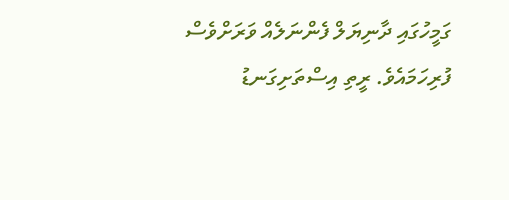ގަމީހުގައި ދާނިޔަލް ފެންނަލެއް ވަރަށްވެސް ފުރިހަމައެވެ. ރީތި އިސްތަށިގަނޑު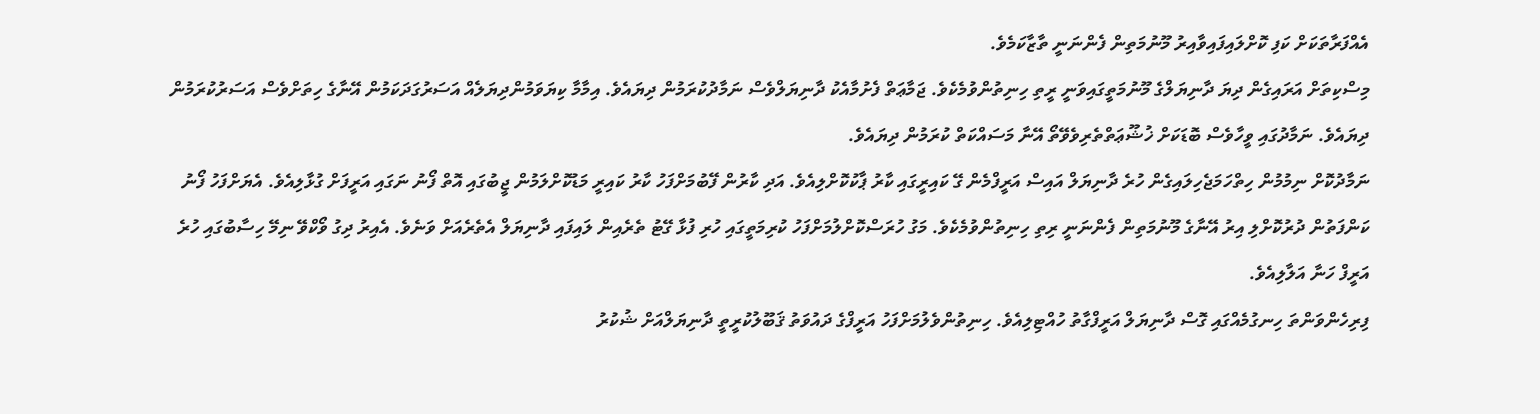އެއްފަރާތަކަށް ކަފި ކޮށްލައިފައިވާއިރު މޫނުމަތިން ފެންނަނީ ތާޒާކަމެވެ.
މިސްކިތަށް އަރައިގެން ދިޔަ ދާނިޔަލްގެ މޫނުމަތީގައިވަނީ ރީތި ހިނިތުންވުމެކެވެ. ޖަމާޢަތް ފެށުމާއެކު ދާނިޔަލްވެސް ނަމާދުކުރަމުން ދިޔައެވެ. އިމާމާ ކިޔަވަމުންދިޔަލެއް އަސަރުގަދަކަމުން އޭނާގެ ހިތަށްވެސް އަސަރުކުރަމުން ދިޔައެވެ. ނަމާދުގައި ވީހާވެސް ބޮޑަކަށް ޚުޝޫޢަތްތެރިވެވޭތޯ އޭނާ މަސައްކަތް ކުރަމުން ދިޔައެވެ.
ނަމާދުކޮށް ނިމުމުން ހިތްހަމަޖެހިލައިގެން ހުރެ ދާނިޔަލް އައިސް އަރީފްމެން ގޭ ކައިރީގައި ކާރު ޕާކުކޮށްލިއެވެ. އަދި ކާރުން ފޭބުމަށްފަހު ކާރު ކައިރީ މަޑުކޮށްލަމުން ޖީބުގައި އޮތް ފޯނު ނަގައި އަރީފަށް ގުޅާލިއެވެ. އެޔަށްފަހު ފޯނު ކަންފަތުން ދުރުކޮށްލި އިރު އޭނާގެ މޫނުމަތިން ފެންނަނީ ރިތި ހިނިތުންވުމެކެވެ. މަގު ހުރަސްކޮށްލުމަށްފަހު ކުރިމަތީގައި ހުރި ފުޅާ ގޭޓު ތެރެއިން ލައިފައި ދާނިޔަލް އެތެރެއަށް ވަނެވެ. އެއިރު ދިގު ވޯކްވޭ ނިމޭ ހިސާބުގައި ހުރެ އަރީފް ހަނާ އަލާލިއެވެ.
ފިރިހެންވަންތަ ހިނގުމެއްގައި ގޮސް ދާނިޔަލް އަރީފްގާތު ހުއްޓިލިއެވެ. ހިނިތުންވެލުމަށްފަހު އަރީފްގެ ދައުވަތު ޤަބޫލުކުރީތީ ދާނިޔަލްއަށް ޝުކުރު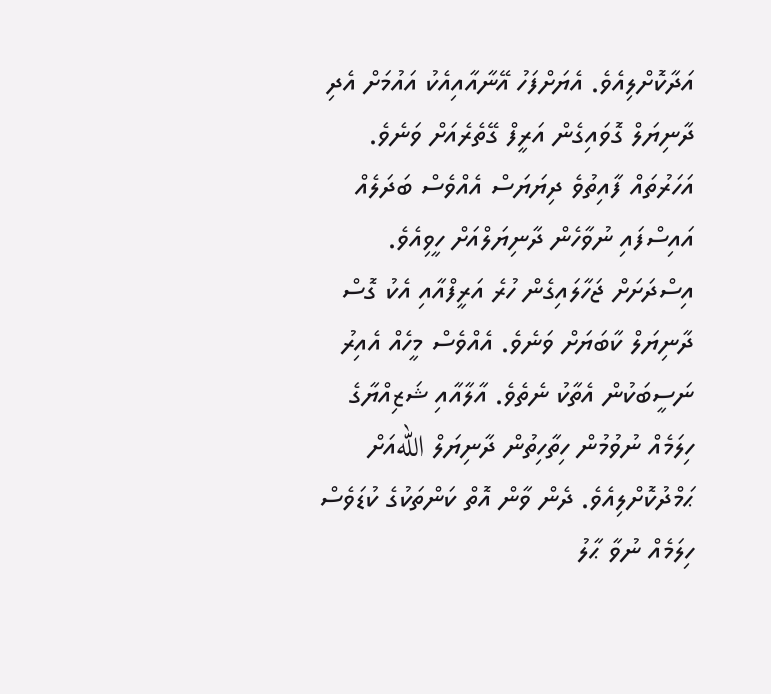އަދާކޮށްލިއެވެ. އެޔަށްފަހު އޭނާއާއިއެކު އައުމަށް އެދި ދާނިޔަލް ގޮވައިގެން އަރީފް ގޭތެރެއަށް ވަނެވެ. އަހަރުތައް ފާއިތުވެ ދިޔަޔަސް އެއްވެސް ބަދަލެއް އައިސްފައި ނުވާހެން ދާނިޔަލްއަށް ހީވިއެވެ. އިސްދަށަށް ޖަހާލައިގެން ހުރެ އަރީފްއާއި އެކު ގޮސް ދާނިޔަލް ކާބަޔަށް ވަނެވެ. އެއްވެސް މީހެއް އެއިރު ނަސީބަކުން އެތާކު ނެތެވެ. އާލާއާއި ޝަޒިއްޔާގެ ހިލަމެއް ނުވުމުން ހިތާހިތުން ދާނިޔަލް اللهއަށް ޙަމްދުކޮށްލިއެވެ. ދެން ވާން އޮތް ކަންތަކުގެ ކުޑަވެސް ހިލަމެއް ނުވާ ޙާލު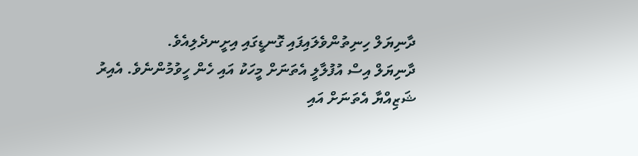ދާނިޔަލް ހިނިތުންވެލައިފައި ގޮނޑީގައި އިށީނދެލިއެވެ.
ދާނިޔަލް އިސް އުފުލާލީ އެތަނަށް މީހަކު އައި ހެން ހީވުމުންނެވެ. އެއިރު ޝަޒިއްޔާ އެތަނަށް އައި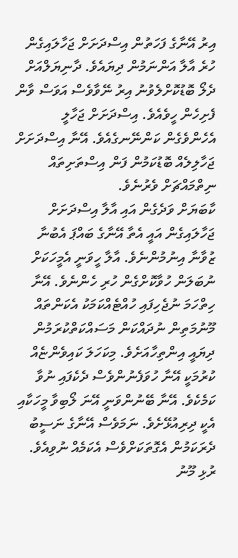އިރު އޭނާގެ ފަހަތުން އިސްދަށަށް ޖަހާލައިގެން ހުރެ އާލާ އަންނަމުން ދިޔައެވެ. ދާނިޔަލްއަށް ދެލޯ ބޮޑުކޮށްލެވުނު އިރު ނޭވާވެސް އަވަސް ވާން ފެށިހެން ހީވެއެވެ. އިސްދަށަށް ޖަހާލީ އެހެންވެގެން ކަންނޭނގެއެވެ. އޭނާ އިސްދަށަށް ޖަހާލިލެއް ބޮޑުކަމުން ފަން އިސްތަށިތައް ނިތްމައްޗަށް ވެރުނެވެ.
ކާބަޔަށް ވަދެގެން އައި އާލާ އިސްދަށަށް ޖަހާލައިގެން އައީ އެތާ އޭނާގެ ބައްޕަ އެބުނާ ޒުވާނާ އިނުމުންނެވެ. އާލާ ހީވަނީ އެމީހަކަށް ނުބަލަން ހުވާކޮށްގެން ހުރި ހެންނެވެ. އޭނާ ހިތްހަމަ ނުޖެހިފައި ހުއްޓެއްކަމަކު އެކަންތައް މޫނުމަތިން ނުދައްކަން މަސައްކަތްކުރަމުން ދިޔައީ އިންތިހާއަށެވެ. މިކަހަލަ ކައިވެންޏެއް ކުރުމަކީ އޭނާ ހުވަފެނުންވެސް ދެކެފައި ނުވާ ކަމެކެވެ. އޭނާ ބޭނުންވަނީ އޭނަ ލޯބިވާ މީހަކާއި އެކީ ދިރިއުޅޭށެވެ. ނަމަވެސް އޭނާގެ ނަސީބު ދެރަކަމުން އެގޮތަކަށްވެސް އެކަމެއް ނުވިއެވެ.
ރުޅި މޫނު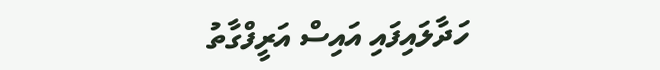ހަދާލައިފައި އައިސް އަރީފްގާތު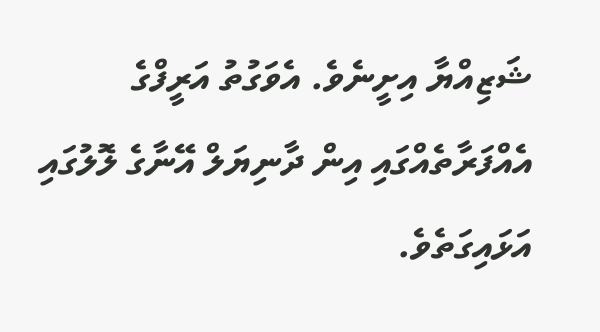ޝަޒިއްޔާ އިށީނެވެ. އެވަގުތު އަރީފްގެ އެއްފަރާތެއްގައި އިން ދާނިޔަލް އޭނާގެ ލޮލުގައި އަޅައިގަތެވެ.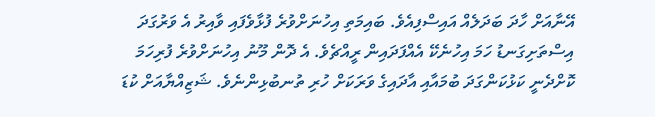އޭނާއަށް ހާދަ ބަދަލެއް އައިސްފިއެވެ. ބައިމަތި އިހުނަށްވުރެ ފުޅާވެފައި ވާއިރު އެ ވަރުގަދަ އިސްތަށިގަނޑު ހަމަ އިހުނެކޭ އެއްފަދައިން ރީއްޗެވެ. އެ ދޮން މޫނު އިހުނަށްވުރެ ފުރިހަމަ ކޮށްދެނީ ކަޅުކަންގަދަ ބުމައާއި އާދައިގެ ވަރަކަށް ހުރި ތުނބުޅިންނެވެ. ޝަޒިއްޔާއަށް ކުޑަ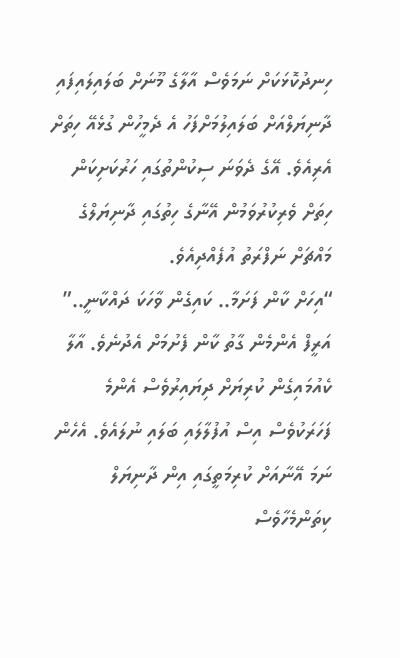ހިނދުކޮޅަކަށް ނަމަވެސް އާލާގެ މޫނަށް ބަލައިލައިފައި ދާނިޔަލްއަށް ބަލައިލުމަށްފަހު އެ ދެމީހުން ގުޅެއޭ ހިތަށް އެރިއެވެ. އޭގެ ދެވަނަ ސިކުންތުގައި ހަރުކަށިކަން ހިތަށް ވެރިކުރުވަމުން އޭނާގެ ހިތުގައި ދާނިޔަލްގެ މައްޗަށް ނަފްރަތު އުފެއްދިއެވެ.
“އިހަށް ކާން ފަށަމާ.. ކައިގެން ވާހަކަ ދައްކާނީ..” އަރީފް އެންމެން ގާތު ކާން ފެށުމަށް އެދުނެވެ. އާލާ ކެއުމައިގެން ކުރިޔަށް ދިޔައިރުވެސް އެންމެ ފަހަރަކުވެސް އިސް އުފުލާލައި ބަލައި ނުލައެވެ. އެހެން ނަމަ އޭނާއަށް ކުރިމަތީގައި އިން ދާނިޔަލް ކިތަންމެހާވެސް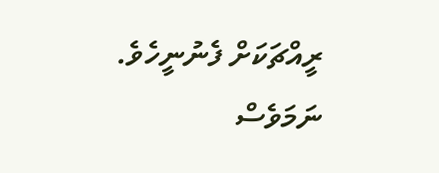ރީއްޗަކަށް ފެނުނީހެވެ. ނަމަވެސް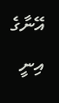އޭނާގެ އިނީ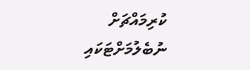ކުރިމައްޗަށް ނުބެލުމަށްޓަކައި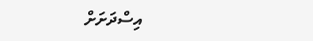އިސްދަށަށް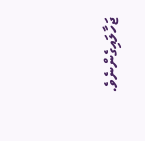ޖަހާލައިގެންނެވެ.